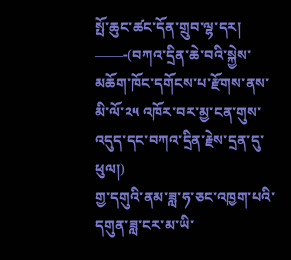སྤོ་ཆུང་ཚང་དོན་གྲུབ་ལྷ་དར།
——-(བཀའ་དྲིན་ཆེ་བའི་སྐྱེས་མཆོག་ཁོང་དགོངས་པ་རྫོགས་ནས་མི་ལོ་༢༥ འཁོར་བར་མྱ་ངན་གུས་འདུད་དང་བཀའ་དྲིན་རྗེས་དྲན་དུ་ཕུལ།)
གྱ་དགུའི་ནམ་ཟླ་ཧ་ཅང་འཁྱག་པའི་དགུན་ཟླ་ངར་མ་ཡི་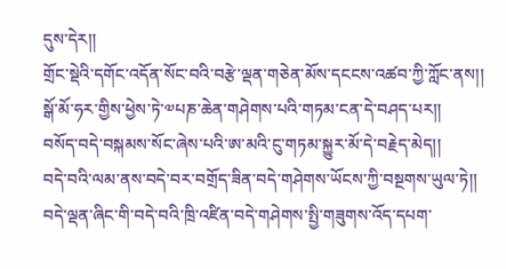དུས་དེར།།
གྲོང་སྡེའི་དགོང་འདོན་སོང་བའི་བརྩེ་ལྡན་གཅེན་མོས་དངངས་འཚབ་ཀྱི་ཀློང་ནས།།
སྒོ་མོ་ཧར་གྱིས་ཕྱེས་ཏེ་༧པཎ་ཆེན་གཤེགས་པའི་གཏམ་ངན་དེ་བཤད་པར།།
བསོད་བདེ་བསྐམས་སོང་ཞེས་པའི་ཨ་མའི་ངུ་གཏམ་སྐྱུར་མོ་དེ་བརྗེད་མེད།།
བདེ་བའི་ལམ་ནས་བདེ་བར་བགྲོད་ཟིན་བདེ་གཤེགས་ཡོངས་ཀྱི་བསྔགས་ཡུལ་ཏེ།།
བདེ་ལྡན་ཞིང་གི་བདེ་བའི་ཁྲི་འཛིན་བདེ་གཤེགས་སྤྱི་གཟུགས་འོད་དཔག་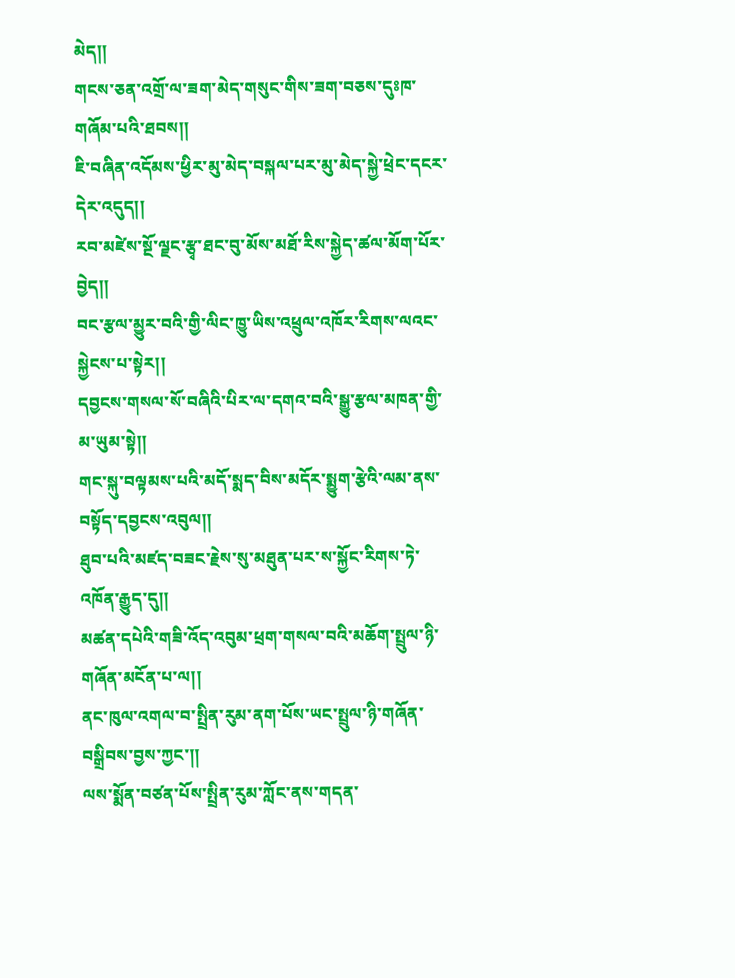མེད།།
གངས་ཅན་འགྲོ་ལ་ཟག་མེད་གསུང་གིས་ཟག་བཅས་དུཿཁ་གཞོམ་པའི་ཐབས།།
ཇི་བཞིན་འདོམས་ཕྱིར་མུ་མེད་བསྐལ་པར་མུ་མེད་སྐྱེ་ཕྲེང་དངར་དེར་འདུད།།
རབ་མཛེས་སྔོ་ལྗང་རྩྭ་ཐང་བུ་མོས་མཐོ་རིས་སྐྱེད་ཚལ་མོག་པོར་བྱེད།།
བང་རྩལ་མྱུར་བའི་གྱི་ལིང་ཁྱུ་ཡིས་འཕྲུལ་འཁོར་རིགས་ལའང་སྐྱེངས་པ་སྟེར།།
དབྱངས་གསལ་སོ་བཞིའི་པིར་ལ་དགའ་བའི་སྒྱུ་རྩལ་མཁན་གྱི་མ་ཡུམ་སྟེ།།
གང་སྐུ་བལྟམས་པའི་མདོ་སྨད་བིས་མདོར་སྨྱུག་རྩེའི་ལམ་ནས་བསྟོད་དབྱངས་འབུལ།།
ཐུབ་པའི་མཛད་བཟང་རྗེས་སུ་མཐུན་པར་ས་སྐྱོང་རིགས་ཏེ་འཁོན་རྒྱུད་དུ།།
མཚན་དཔེའི་གཟི་འོད་འབུམ་ཕྲག་གསལ་བའི་མཆོག་སྤྲུལ་ཉི་གཞོན་མངོན་པ་ལ།།
ནང་ཁུལ་འགལ་བ་སྤྲིན་རུམ་ནག་པོས་ཡང་སྤྲུལ་ཉི་གཞོན་བསྒྲིབས་བྱས་ཀྱང་།།
ལས་སྨོན་བཙན་པོས་སྤྲིན་རུམ་ཀློང་ནས་གདན་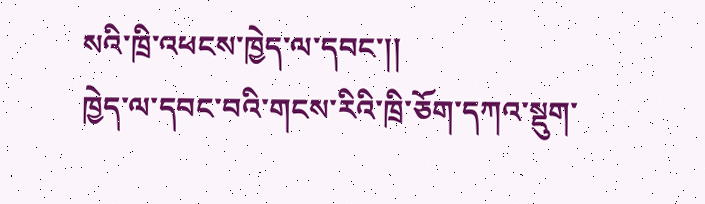སའི་ཁྲི་འཕངས་ཁྱེད་ལ་དབང་།།
ཁྱེད་ལ་དབང་བའི་གངས་རིའི་ཁྲི་ཅོག་དཀའ་སྡུག་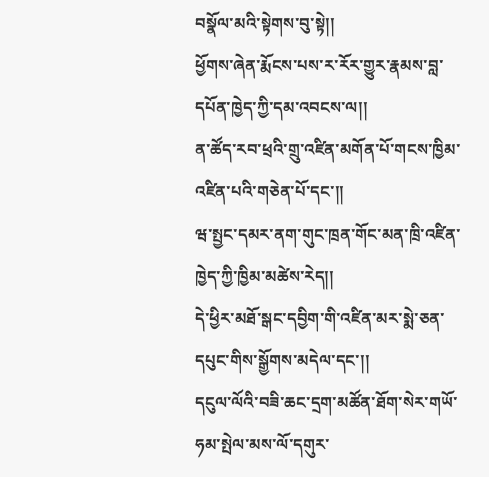བསྣོལ་མའི་སྟེགས་བུ་སྟེ།།
ཕྱོགས་ཞེན་རྨོངས་པས་ར་རོར་གྱུར་རྣམས་བླ་དཔོན་ཁྱེད་ཀྱི་དམ་འབངས་ལ།།
ན་ཚོད་རབ་ཕྲའི་གྲུ་འཛིན་མགོན་པོ་གངས་ཁྱིམ་འཛིན་པའི་གཅེན་པོ་དང་།།
ཝ་སྤྱང་དམར་ནག་གུང་ཁྲན་གོང་མན་ཁྲི་འཛིན་ཁྱེད་ཀྱི་ཁྱིམ་མཚེས་རེད།།
དེ་ཕྱིར་མཐོ་སྒང་དབྱིག་གི་འཛིན་མར་སྨེ་ཅན་དཔུང་གིས་སྒྱོགས་མདེལ་དང་།།
དངུལ་ལོའི་བཟི་ཆང་དྲག་མཚོན་ཐོག་སེར་གཡོ་ཧམ་སྤེལ་མས་ལོ་དགུར་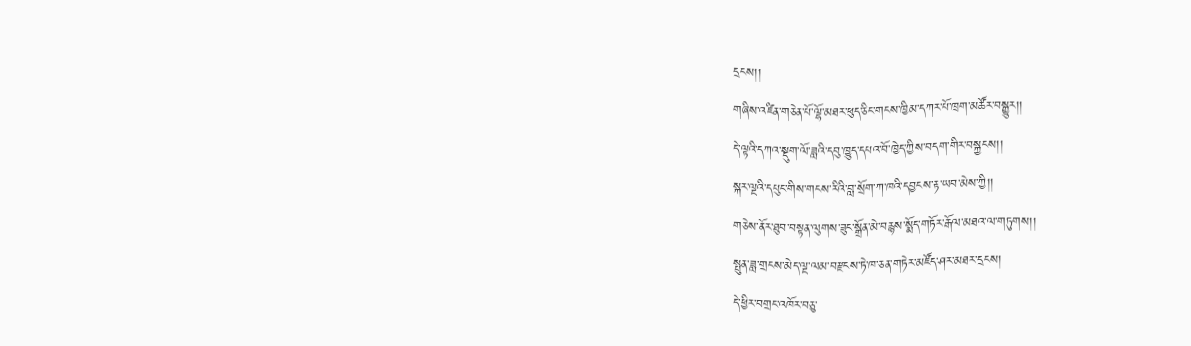དྲངས།།
གཞིས་འཛིན་གཅེན་པོ་ལྷོ་མཐར་ཕུད་ཅིང་གངས་ཁྱིམ་དཀར་པོ་ཁྲག་མཚོར་བསྒྱུར།།
དེ་ལྟའི་དཀའ་སྡུག་ལོ་ཟླའི་དབུ་ཁྱུད་དཔའ་བོ་ཁྱེད་ཀྱིས་བདག་གིར་བསྐྱངས།།
སྐར་ལྔའི་དཔུང་གིས་གངས་རིའི་བླ་སྲོག་ཀ་ཁའི་དབྱངས་རྟ་ཡབ་མེས་ཀྱི།།
གཅེས་ནོར་ཐུབ་བསྟན་ལུགས་ཟུང་སྒྲོན་མེ་བརྙས་སྨོད་གཏོར་རྒོལ་མཐའ་ལ་གཏུགས།།
སྤུན་ཟླ་གྲངས་མེད་ལྔ་ལམ་བརྫངས་ཏེ་ཁ་ཅན་གཏེར་མཛོད་ཤར་མཐར་དྲངས།
དེ་ཕྱིར་བགྲང་འཁོར་བཅུ་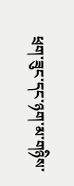ཕྲག་ཟུང་དང་ཉག་མ་གཉིས་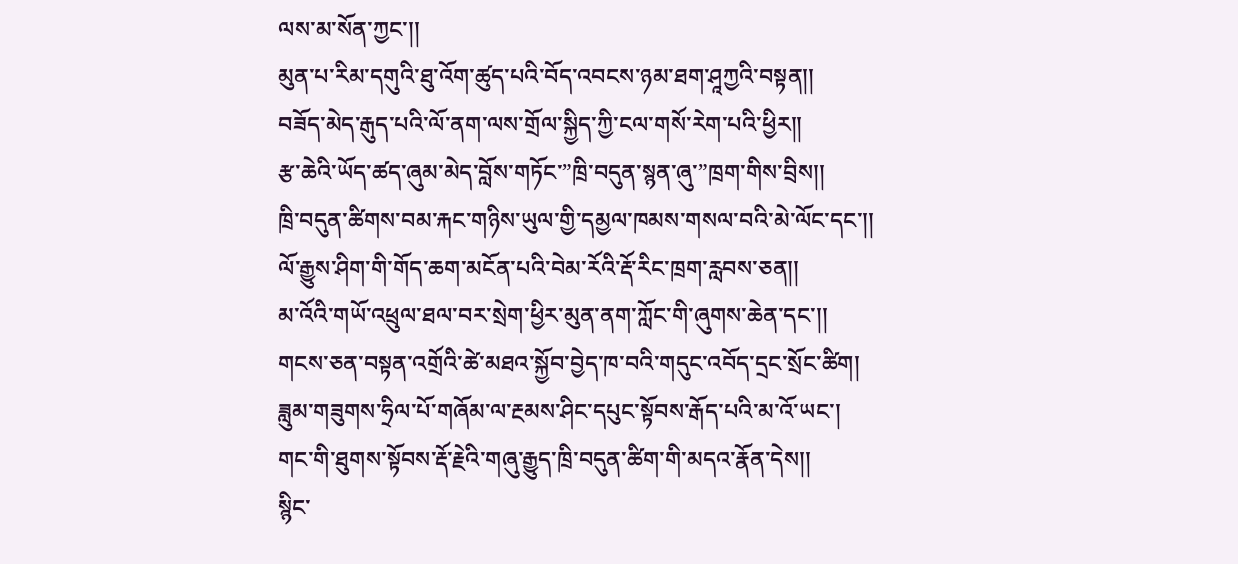ལས་མ་སོན་ཀྱང་།།
མུན་པ་རིམ་དགུའི་ཐུ་འོག་ཚུད་པའི་བོད་འབངས་ཉམ་ཐག་ཤཱཀྱའི་བསྟན།།
བཟོད་མེད་རྒུད་པའི་ལོ་ནག་ལས་གྲོལ་སྐྱིད་ཀྱི་ངལ་གསོ་རེག་པའི་ཕྱིར།།
རྩ་ཆེའི་ཡོད་ཚད་ཞུམ་མེད་བློས་གཏོང་”ཁྲི་བདུན་སྙན་ཞུ་”ཁྲག་གིས་བྲིས།།
ཁྲི་བདུན་ཚིགས་བམ་རྐང་གཉིས་ཡུལ་གྱི་དམྱལ་ཁམས་གསལ་བའི་མེ་ལོང་དང་།།
ལོ་རྒྱུས་ཤིག་གི་གོད་ཆག་མངོན་པའི་བེམ་རོའི་རྡོ་རིང་ཁྲག་རླབས་ཅན།།
མ་འོའི་གཡོ་འཕྲུལ་ཐལ་བར་སྲེག་ཕྱིར་མུན་ནག་ཀློང་གི་ཞུགས་ཆེན་དང་།།
གངས་ཅན་བསྟན་འགྲོའི་ཚེ་མཐའ་སྐྱོབ་བྱེད་ཁ་བའི་གདུང་འབོད་དྲང་སྲོང་ཚིག།
ཟླུམ་གཟུགས་ཧྲིལ་པོ་གཞོམ་ལ་རྔམས་ཤིང་དཔུང་སྟོབས་རྒོད་པའི་མ་འོ་ཡང་།
གང་གི་ཐུགས་སྟོབས་རྡོ་རྗེའི་གཞུ་རྒྱུད་ཁྲི་བདུན་ཚིག་གི་མདའ་རྣོན་དེས།།
སྙིང་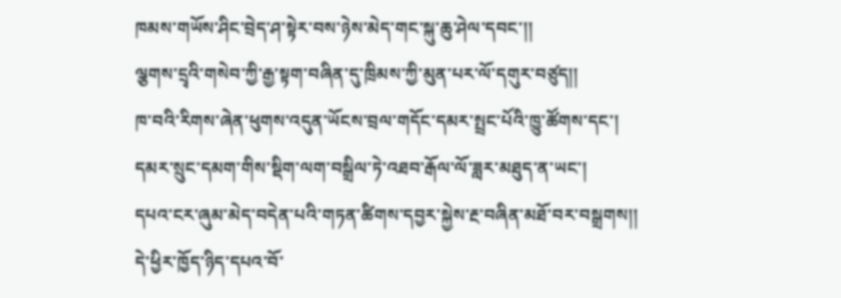ཁམས་གཡོས་ཤིང་བྲེད་ཤ་སྟེར་བས་ཉེས་མེད་གང་སྐུ་ཆུ་ཤེལ་དབང་།།
ལྕགས་དྲྭའི་གསེབ་ཀྱི་རྒྱ་སྟག་བཞིན་དུ་ཁྲིམས་ཀྱི་མུན་པར་ལོ་དགུར་བཙུད།།
ཁ་བའི་རིགས་ཞེན་ཕུགས་འདུན་ཡོངས་བྲལ་གདོང་དམར་སྤྲང་པོའི་ཁྱུ་ཚོགས་དང་།
དམར་སྲུང་དམག་གིས་སྡིག་ལག་བསྒྲིལ་ཏེ་འཐབ་རྒོལ་ལོ་ཟླར་མཐུད་ན་ཡང་།
དཔའ་ངར་ཞུམ་མེད་བདེན་པའི་གཏན་ཚིགས་དབྱར་སྐྱེས་རྔ་བཞིན་མཐོ་བར་བསྒྲགས།།
དེ་ཕྱིར་ཁྱོད་ཉིད་དཔའ་བོ་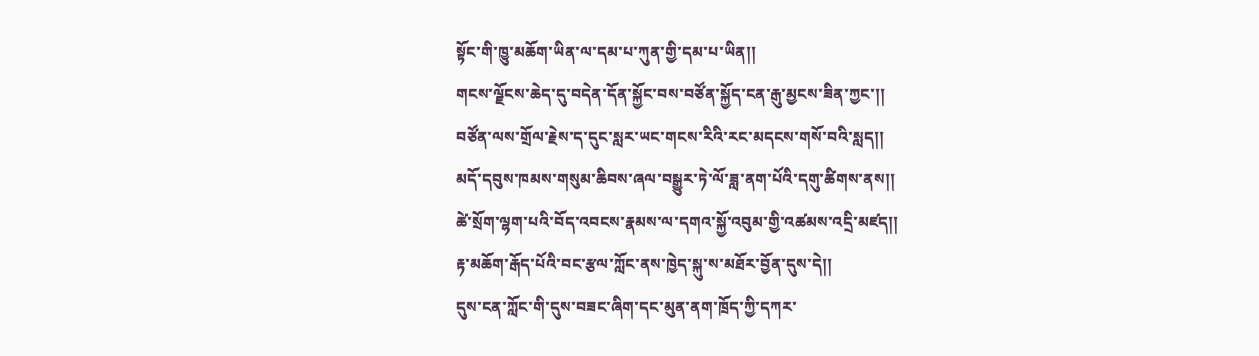སྟོང་གི་ཁྱུ་མཆོག་ཡིན་ལ་དམ་པ་ཀུན་གྱི་དམ་པ་ཡིན།།
གངས་ལྗོངས་ཆེད་དུ་བདེན་དོན་སྐྱོང་བས་བཙོན་སྐྱོད་ངན་རྒུ་མྱངས་ཟིན་ཀྱང་།།
བཙོན་ལས་གྲོལ་རྗེས་ད་དུང་སླར་ཡང་གངས་རིའི་རང་མདངས་གསོ་བའི་སླད།།
མདོ་དབུས་ཁམས་གསུམ་ཆིབས་ཞལ་བསྒྱུར་ཏེ་ལོ་ཟླ་ནག་པོའི་དགུ་ཚིགས་ནས།།
ཚེ་སྲོག་ལྷག་པའི་བོད་འབངས་རྣམས་ལ་དགའ་སྐྱོ་འབུམ་གྱི་འཚམས་འདྲི་མཛད།།
རྟ་མཆོག་རྒོད་པོའི་བང་རྩལ་ཀློང་ནས་ཁྱེད་སྐུ་ས་མཐོར་བྱོན་དུས་དེ།།
དུས་ངན་ཀློང་གི་དུས་བཟང་ཞིག་དང་མུན་ནག་ཁྲོད་ཀྱི་དཀར་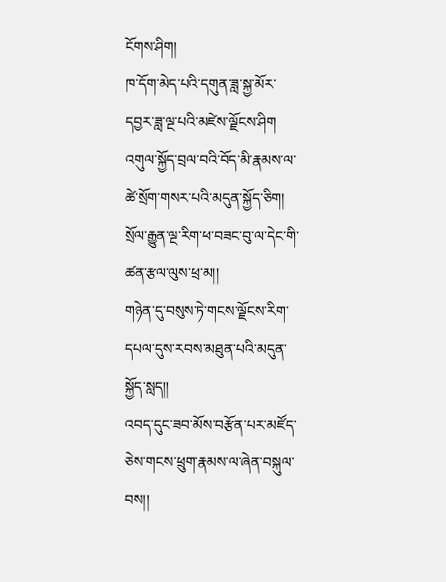ངོགས་ཤིག།
ཁ་དོག་མེད་པའི་དགུན་ཟླ་སྐྱ་མོར་དབྱར་ཟླ་ལྔ་པའི་མཛེས་ལྗོངས་ཤིག
འགུལ་སྐྱོད་བྲལ་བའི་བོད་མི་རྣམས་ལ་ཚེ་སྲོག་གསར་པའི་མདུན་སྐྱོད་ཅིག།
སྲོལ་རྒྱུན་ལྔ་རིག་ཕ་བཟང་བུ་ལ་དེང་གི་ཚན་རྩལ་ལུས་ཕྲ་མ།།
གཉེན་དུ་བསུས་ཏེ་གངས་ལྗོངས་རིག་དཔལ་དུས་རབས་མཐུན་པའི་མདུན་སྐྱོད་སླད།།
འབད་དུང་ཟབ་མོས་བརྩོན་པར་མཛོད་ཅེས་གངས་ཕྲུག་རྣམས་ལ་ཞེན་བསྐུལ་བས།།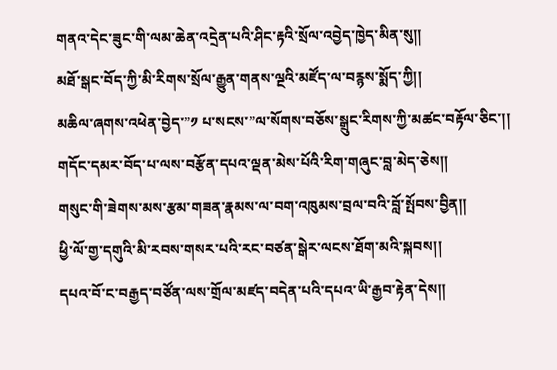གནའ་དེང་ཟུང་གི་ལམ་ཆེན་འདྲེན་པའི་ཤིང་རྟའི་སྲོལ་འབྱེད་ཁྱེད་མིན་སུ།།
མཐོ་སྒང་བོད་ཀྱི་མི་རིགས་སྲོལ་རྒྱུན་གནས་ལྔའི་མཛོད་ལ་བརྙས་སྨོད་ཀྱི།།
མཆིལ་ཞགས་འཕེན་བྱེད་”༡ པ་སངས་”ལ་སོགས་བཅོས་སྒྲུང་རིགས་ཀྱི་མཚང་བརྟོལ་ཅིང་།།
གདོང་དམར་བོད་པ་ལས་བརྩོན་དཔའ་ལྡན་མེས་པོའི་རིག་གཞུང་བླ་མེད་ཅེས།།
གསུང་གི་ཟེགས་མས་རྩམ་གཟན་རྣམས་ལ་བག་འཁུམས་བྲལ་བའི་བློ་སྤོབས་བྱིན།།
ཕྱི་ལོ་གྱ་དགུའི་མི་རབས་གསར་པའི་རང་བཙན་སྒེར་ལངས་ཐོག་མའི་སྐབས།།
དཔའ་བོ་ང་བརྒྱད་བཙོན་ལས་གྲོལ་མཛད་བདེན་པའི་དཔའ་ཡི་རྒྱབ་རྟེན་དེས།།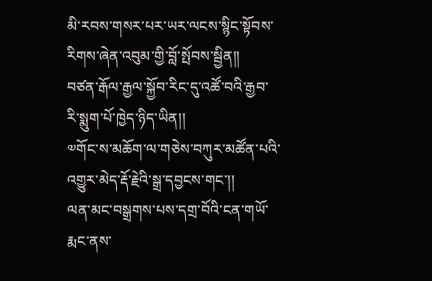མི་རབས་གསར་པར་ཡར་ལངས་སྙིང་སྟོབས་རིགས་ཞེན་འབུམ་གྱི་བློ་སྤོབས་སྦྱིན།།
བཙན་རྒོལ་རྒྱལ་སྐྱོབ་རིང་དུ་འཚོ་བའི་རྒྱབ་རི་སྨུག་པོ་ཁྱེད་ཉིད་ཡིན།།
༧གོང་ས་མཆོག་ལ་གཅེས་བཀུར་མཚོན་པའི་འགྱུར་མེད་རྡོ་རྗེའི་སྒྲ་དབྱངས་གང་།།
ལན་མང་བསྒྲགས་པས་དགྲ་བོའི་ངན་གཡོ་རྨང་ནས་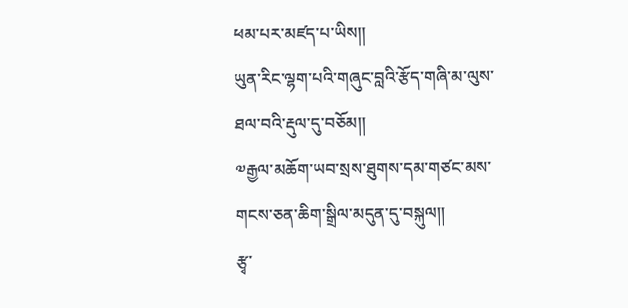ཕམ་པར་མཛད་པ་ཡིས།།
ཡུན་རིང་ལྷག་པའི་གཞུང་བླའི་རྩོད་གཞི་མ་ལུས་ཐལ་བའི་རྡུལ་དུ་བཅོམ།།
༧རྒྱལ་མཆོག་ཡབ་སྲས་ཐུགས་དམ་གཙང་མས་གངས་ཅན་ཆིག་སྒྲིལ་མདུན་དུ་བསྐུལ།།
རྩྭ་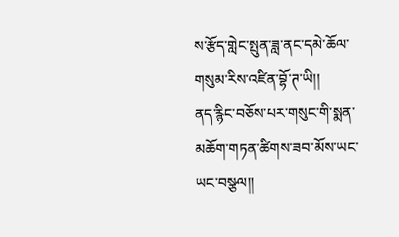ས་རྩོད་གླེང་སྤུན་ཟླ་ནང་དམེ་ཆོལ་གསུམ་རིས་འཛིན་བྷོ་ཊ་ཡི།།
ནད་རྙིང་བཅོས་པར་གསུང་གི་སྨན་མཆོག་གཏན་ཚིགས་ཟབ་མོས་ཡང་ཡང་བསྩལ།།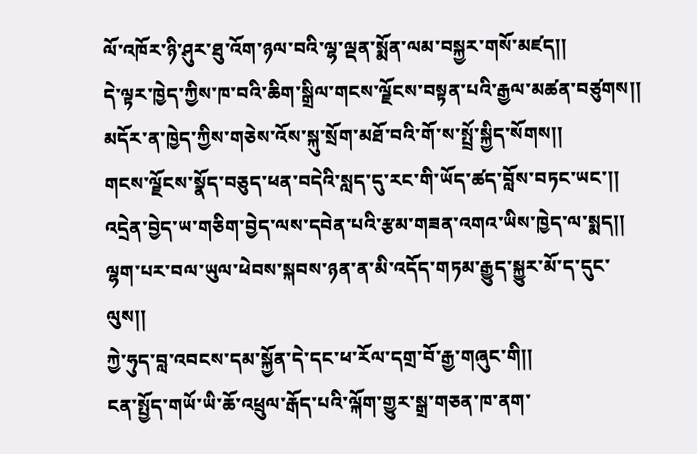ལོ་འཁོར་ཉི་ཤུར་ཐུ་འོག་ཉལ་བའི་ལྷ་ལྡན་སྨོན་ལམ་བསྐྱར་གསོ་མཛད།།
དེ་ལྟར་ཁྱེད་ཀྱིས་ཁ་བའི་ཆིག་སྒྲིལ་གངས་ལྗོངས་བསྟན་པའི་རྒྱལ་མཚན་བཙུགས།།
མདོར་ན་ཁྱེད་ཀྱིས་གཅེས་འོས་སྐུ་སྲོག་མཐོ་བའི་གོ་ས་སྤྲོ་སྐྱིད་སོགས།།
གངས་ལྗོངས་སྣོད་བཅུད་ཕན་བདེའི་སླད་དུ་རང་གི་ཡོད་ཚད་བློས་བཏང་ཡང་།།
འདྲེན་བྱེད་ཡ་གཅིག་བྱེད་ལས་དབེན་པའི་རྩམ་གཟན་འགའ་ཡིས་ཁྱེད་ལ་སྨད།།
ལྷག་པར་བལ་ཡུལ་ཕེབས་སྐབས་ཉན་ན་མི་འདོད་གཏམ་རྒྱུད་སྐྱུར་མོ་ད་དུང་ལུས།།
ཀྱེ་ཧུད་བླ་འབངས་དམ་སྐྱོན་དེ་དང་ཕ་རོལ་དགྲ་བོ་རྒྱ་གཞུང་གི།།
ངན་སྤྱོད་གཡོ་ཡི་ཆོ་འཕྲུལ་རྒོད་པའི་ལྐོག་གྱུར་སྒྲ་གཅན་ཁ་ནག་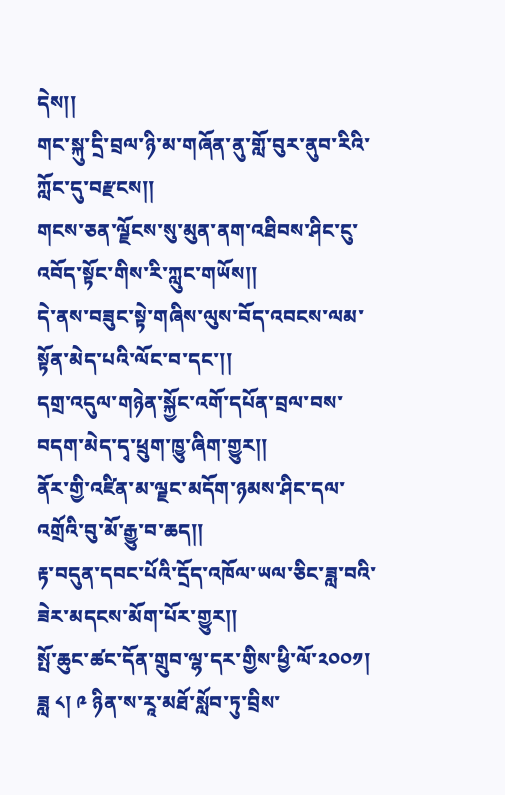དེས།།
གང་སྐུ་དྲི་བྲལ་ཉི་མ་གཞོན་ནུ་གློ་བུར་ནུབ་རིའི་ཀློང་དུ་བརྫངས།།
གངས་ཅན་ལྗོངས་སུ་མུན་ནག་འཐིབས་ཤིང་ངུ་འབོད་སྟོང་གིས་རི་ཀླུང་གཡོས།།
དེ་ནས་བཟུང་སྟེ་གཞིས་ལུས་བོད་འབངས་ལམ་སྟོན་མེད་པའི་ལོང་བ་དང་།།
དགྲ་འདུལ་གཉེན་སྐྱོང་འགོ་དཔོན་བྲལ་བས་བདག་མེད་དྭ་ཕྲུག་ཁྱུ་ཞིག་གྱུར།།
ནོར་གྱི་འཛིན་མ་ལྗང་མདོག་ཉམས་ཤིང་དལ་འགྲོའི་བུ་མོ་རྒྱུ་བ་ཆད།།
རྟ་བདུན་དབང་པོའི་དྲོད་འཁོལ་ཡལ་ཅིང་ཟླ་བའི་ཟེར་མདངས་མོག་པོར་གྱུར།།
སྤོ་ཆུང་ཚང་དོན་གྲུབ་ལྷ་དར་གྱིས་ཕྱི་ལོ་༢༠༠༡། ཟླ ༨། ༩ ཉིན་ས་རཱ་མཐོ་སློབ་ཏུ་བྲིས་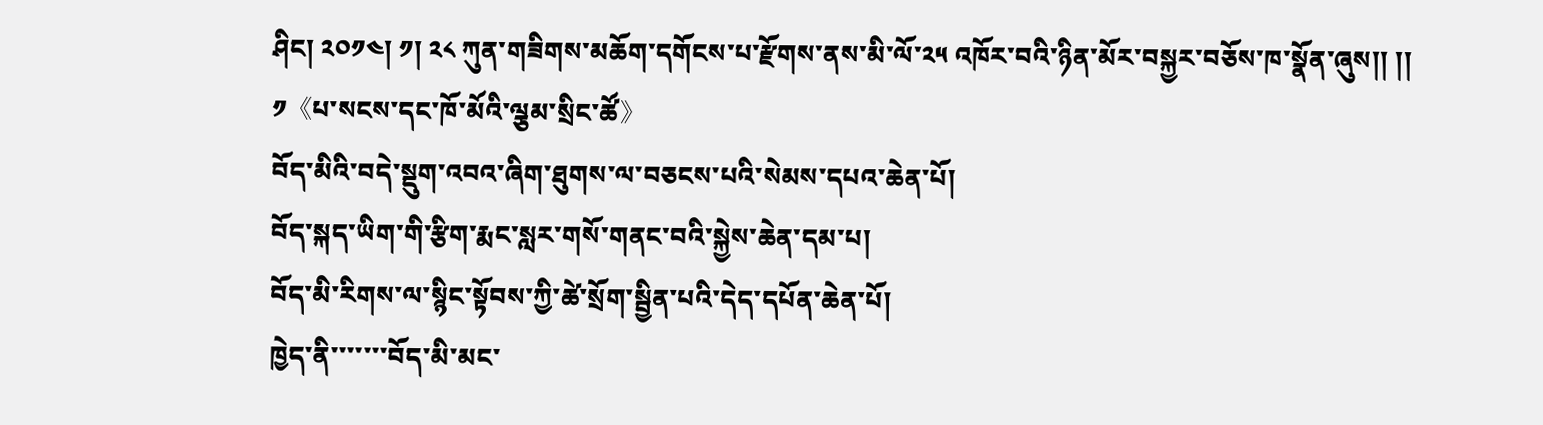ཤིང། ༢༠༡༤། ༡། ༢༨ ཀུན་གཟིགས་མཆོག་དགོངས་པ་རྫོགས་ནས་མི་ལོ་༢༥ འཁོར་བའི་ཉིན་མོར་བསྐྱར་བཅོས་ཁ་སྣོན་ཞུས།། །།
༡《པ་སངས་དང་ཁོ་མོའི་ལྕམ་སྲིང་ཚོ》
བོད་མིའི་བདེ་སྡུག་འབའ་ཞིག་ཐུགས་ལ་བཅངས་པའི་སེམས་དཔའ་ཆེན་པོ།
བོད་སྐད་ཡིག་གི་རྩིག་རྨང་སླར་གསོ་གནང་བའི་སྐྱེས་ཆེན་དམ་པ།
བོད་མི་རིགས་ལ་སྙིང་སྟོབས་ཀྱི་ཚེ་སྲོག་སྦྱིན་པའི་དེད་དཔོན་ཆེན་པོ།
ཁྱེད་ནི་་་་་་་བོད་མི་མང་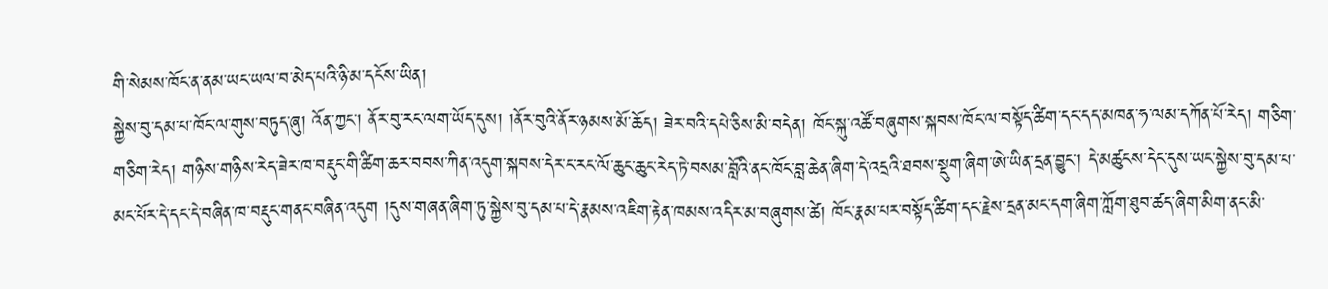གི་སེམས་ཁོང་ན་ནམ་ཡང་ཡལ་བ་མེད་པའི་ཉི་མ་དངོས་ཡིན།
སྐྱེས་བུ་དམ་པ་ཁོང་ལ་གུས་བཏུད་ཞུ། འོན་ཀྱང་། ནོར་བུ་རང་ལག་ཡོད་དུས། །ནོར་བུའི་ནོར་ཉམས་མོ་ཆོད། ཟེར་བའི་དཔེ་ཅིས་མི་བདེན། ཁོང་སྐུ་འཚོ་བཞུགས་སྐབས་ཁོང་ལ་བསྟོད་ཚིག་དང་དད་མཁན་ཧ་ལམ་དཀོན་པོ་རེད། གཅིག་གཅིག་རེད། གཉིས་གཉིས་རེད་ཟེར་ཁ་བརྡུང་གི་ཚིག་ཆར་བབས་ཀིན་འདུག་སྐབས་དེར་ང་རང་ལོ་ཆུང་ཆུང་རེད་ཏེ་བསམ་བློའི་ནང་ཁོང་བླ་ཆེན་ཞིག་དེ་འདྲའི་ཐབས་སྡུག་ཞིག་ཨེ་ཡིན་དྲན་བྱུང་། དེ་མཚུངས་དེང་དུས་ཡང་སྐྱེས་བུ་དམ་པ་མང་པོར་དེ་དང་དེ་བཞིན་ཁ་བརྡུང་གནང་བཞིན་འདུག །དུས་གཞན་ཞིག་ཏུ་སྐྱེས་བུ་དམ་པ་དེ་རྣམས་འཇིག་རྟེན་ཁམས་འདིར་མ་བཞུགས་ཚེ། ཁོང་རྣམ་པར་བསྟོད་ཚིག་དང་རྗེས་དྲན་མང་དག་ཞིག་ཀློག་ཐུབ་ཚད་ཞིག་མིག་ནང་མི་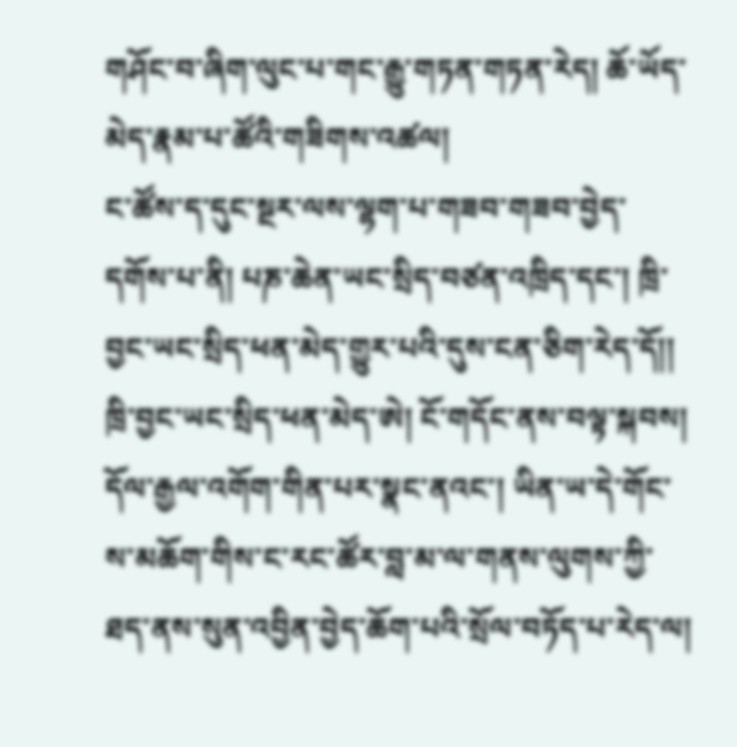གཤོང་བ་ཞིག་ལུང་པ་གང་རྒྱུ་གཏན་གཏན་རེད། ཆོ་ཡོད་མེད་རྣམ་པ་ཚོའི་གཟིགས་འཚལ།
ང་ཚོས་ད་དུང་སྔར་ལས་ལྷག་པ་གཟབ་གཟབ་བྱེད་དགོས་པ་ནི། པཎ་ཆེན་ཡང་སྲིད་བཙན་འཁྲིད་དང་། ཁྲི་བྱང་ཡང་སྲིད་ཕན་མེད་གྱུར་པའི་དུས་ངན་ཅིག་རེད་དོ།།
ཁྲི་བྱང་ཡང་སྲིད་ཕན་མེད་ཨེ། ངོ་གདོང་ནས་བལྟ་སྐབས། དོལ་རྒྱལ་འགོག་གིན་པར་སྣང་ནའང་། ཡིན་ཡ་དེ་གོང་ས་མཆོག་གིས་ང་རང་ཚོར་བླ་མ་ལ་གནས་ལུགས་ཀྱི་ཐད་ནས་སུན་འབྱིན་བྱེད་ཆོག་པའི་སྲོལ་བཏོད་པ་རེད་ལ།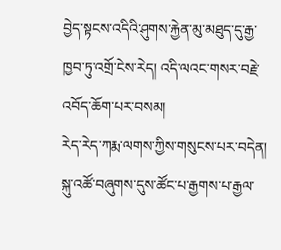བྱེད་སྟངས་འདིའི་ཤུགས་རྐྱེན་མུ་མཐུད་དུ་རྒྱ་ཁྱབ་ཏུ་འགྲོ་ངེས་རེད། འདི་ལའང་གསར་བརྗེ་འབོད་ཆོག་པར་བསམ།
རེད་རེད་ཀརྨ་ལགས་ཀྱིས་གསུངས་པར་བདེན། སྐུ་འཚོ་བཞུགས་དུས་ཚོང་པ་རྒྱགས་པ་རྒྱལ་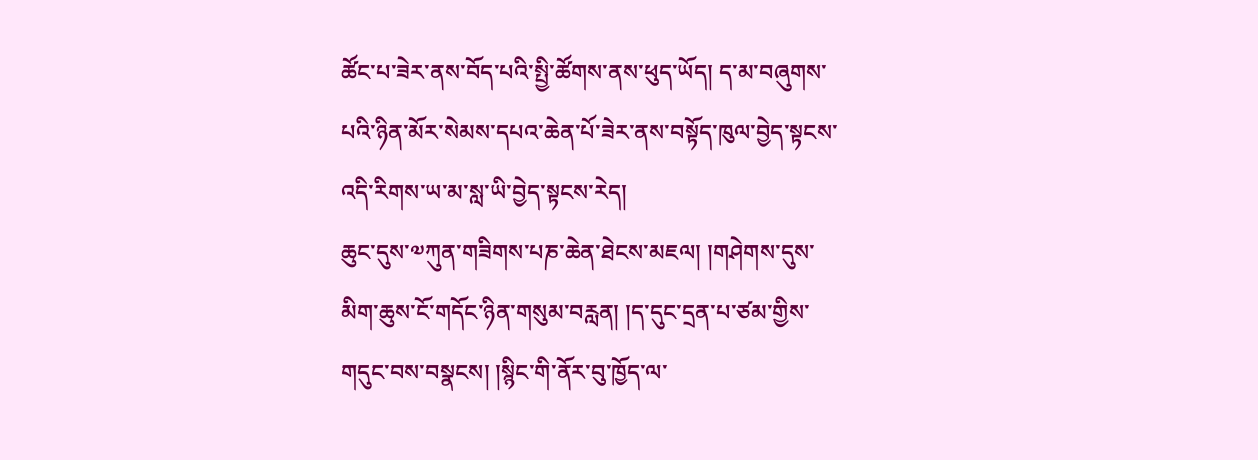ཚོང་པ་ཟེར་ནས་བོད་པའི་སྤྱི་ཚོགས་ནས་ཕུད་ཡོད། ད་མ་བཞུགས་པའི་ཉིན་མོར་སེམས་དཔའ་ཆེན་པོ་ཟེར་ནས་བསྟོད་ཁུལ་བྱེད་སྟངས་འདི་རིགས་ཡ་མ་སླ་ཡི་བྱེད་སྟངས་རེད།
ཆུང་དུས་༧ཀུན་གཟིགས་པཎ་ཆེན་ཐེངས་མཇལ། །གཤེགས་དུས་མིག་ཆུས་ངོ་གདོང་ཉིན་གསུམ་བརླན། །ད་དུང་དྲན་པ་ཙམ་གྱིས་གདུང་བས་བསྣངས། །སྙིང་གི་ནོར་བུ་ཁྱོད་ལ་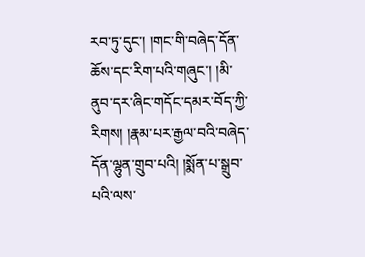རབ་ཏུ་དུང་། །གང་གི་བཞེད་དོན་ཆོས་དང་རིག་པའི་གཞུང་། །མི་ནུབ་དར་ཞིང་གདོང་དམར་བོད་ཀྱི་རིགས། །རྣམ་པར་རྒྱལ་བའི་བཞེད་དོན་ལྷུན་གྲུབ་པའི། །སྨོན་པ་སྒྲུབ་པའི་ལས་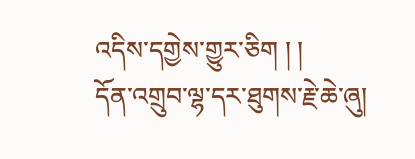འདིས་དགྱེས་གྱུར་ཅིག ། །
དོན་འགྲུབ་ལྷ་དར་ཐུགས་རྗེ་ཆེ་ཞུ།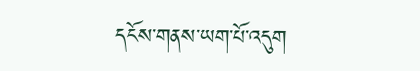དངོས་གནས་ཡག་པོ་འདུག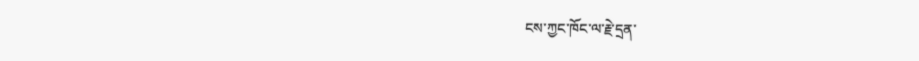ངས་ཀྱང་ཁོང་ལ་རྗེ་དྲན་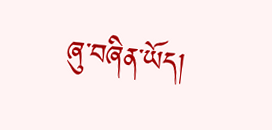ཞུ་བཞིན་ཡོད།